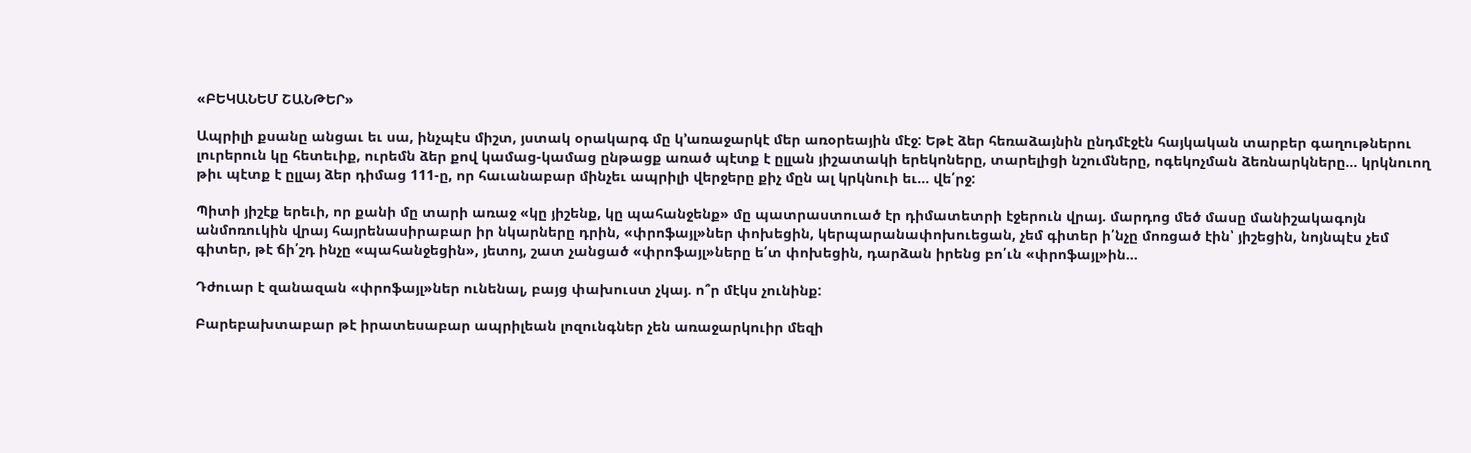«ԲԵԿԱՆԵՄ ՇԱՆԹԵՐ»

Ապրիլի քսանը անցաւ եւ սա, ինչպէս միշտ, յստակ օրակարգ մը կ՚առաջարկէ մեր առօրեային մէջ: Եթէ ձեր հեռաձայնին ընդմէջէն հայկական տարբեր գաղութներու լուրերուն կը հետեւիք, ուրեմն ձեր քով կամաց-կամաց ընթացք առած պէտք է ըլլան յիշատակի երեկոները, տարելիցի նշումները, ոգեկոչման ձեռնարկները… կրկնուող թիւ պէտք է ըլլայ ձեր դիմաց 111-ը, որ հաւանաբար մինչեւ ապրիլի վերջերը քիչ մըն ալ կրկնուի եւ… վե՛րջ:

Պիտի յիշէք երեւի, որ քանի մը տարի առաջ «կը յիշենք, կը պահանջենք» մը պատրաստուած էր դիմատետրի էջերուն վրայ. մարդոց մեծ մասը մանիշակագոյն անմոռուկին վրայ հայրենասիրաբար իր նկարները դրին, «փրոֆայլ»ներ փոխեցին, կերպարանափոխուեցան, չեմ գիտեր ի՛նչը մոռցած էին՝ յիշեցին, նոյնպէս չեմ գիտեր, թէ ճի՛շդ ինչը «պահանջեցին», յետոյ, շատ չանցած «փրոֆայլ»ները ե՛տ փոխեցին, դարձան իրենց բո՛ւն «փրոֆայլ»ին…

Դժուար է զանազան «փրոֆայլ»ներ ունենալ, բայց փախուստ չկայ. ո՞ր մէկս չունինք:

Բարեբախտաբար թէ իրատեսաբար ապրիլեան լոզունգներ չեն առաջարկուիր մեզի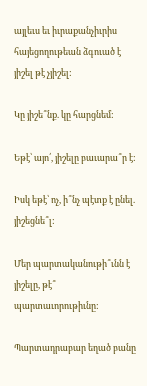այլեւս եւ իւրաքանչիւրիս հայեցողութեան ձգուած է յիշել թէ չյիշել:

Կը յիշե՞նք. կը հարցնեմ:

Եթէ՝ այո՛, յիշելը բաւարա՞ր է:

Իսկ եթէ՝ ոչ, ի՞նչ պէտք է ընել. յիշեցնե՞լ:

Մեր պարտականութի՞ւնն է յիշելը, թէ՞ պարտաւորութիւնը:

Պարտադրաբար եղած բանը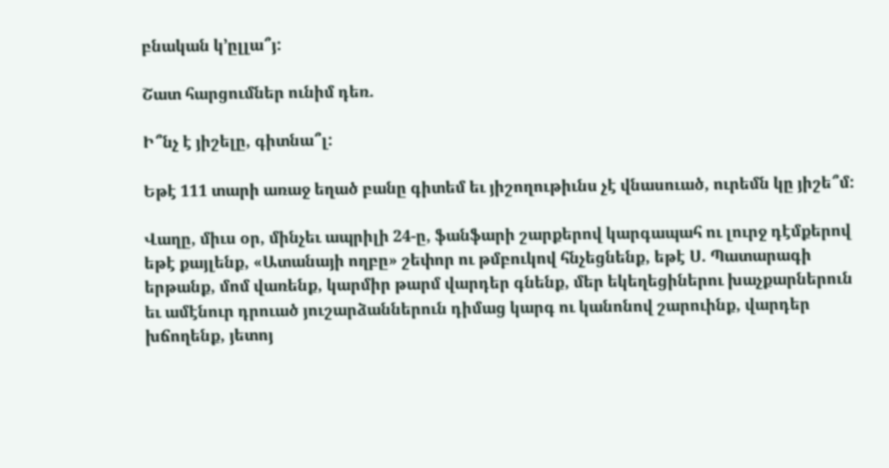բնական կ՚ըլլա՞յ:

Շատ հարցումներ ունիմ դեռ.

Ի՞նչ է յիշելը, գիտնա՞լ:

Եթէ 111 տարի առաջ եղած բանը գիտեմ եւ յիշողութիւնս չէ վնասուած, ուրեմն կը յիշե՞մ:

Վաղը, միւս օր, մինչեւ ապրիլի 24-ը, ֆանֆարի շարքերով կարգապահ ու լուրջ դէմքերով եթէ քայլենք, «Ատանայի ողբը» շեփոր ու թմբուկով հնչեցնենք, եթէ Ս. Պատարագի երթանք, մոմ վառենք, կարմիր թարմ վարդեր գնենք, մեր եկեղեցիներու խաչքարներուն եւ ամէնուր դրուած յուշարձաններուն դիմաց կարգ ու կանոնով շարուինք, վարդեր խճողենք, յետոյ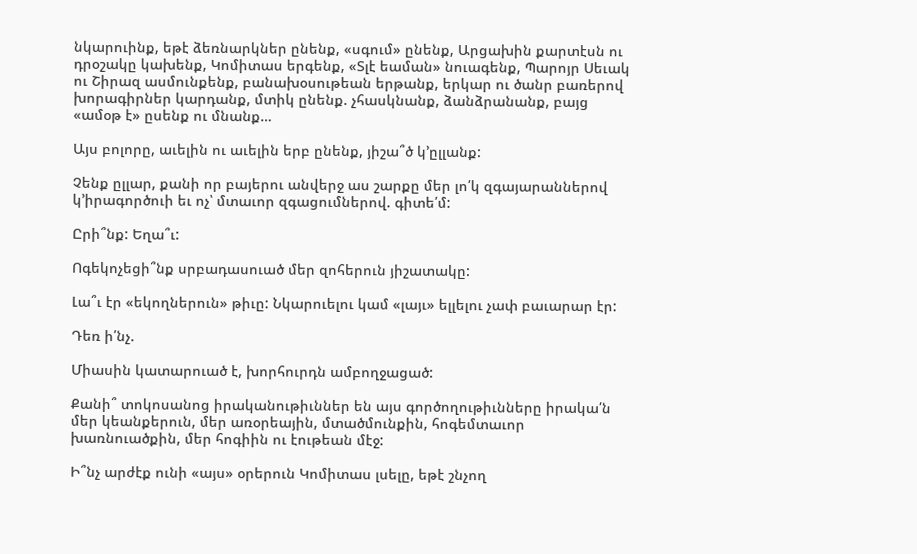նկարուինք, եթէ ձեռնարկներ ընենք, «սգում» ընենք, Արցախին քարտէսն ու դրօշակը կախենք, Կոմիտաս երգենք, «Տլէ եաման» նուագենք, Պարոյր Սեւակ ու Շիրազ ասմունքենք, բանախօսութեան երթանք, երկար ու ծանր բառերով խորագիրներ կարդանք, մտիկ ընենք. չհասկնանք, ձանձրանանք, բայց «ամօթ է» ըսենք ու մնանք…

Այս բոլորը, աւելին ու աւելին երբ ընենք, յիշա՞ծ կ՚ըլլանք:

Չենք ըլլար, քանի որ բայերու անվերջ աս շարքը մեր լո՛կ զգայարաններով կ՚իրագործուի եւ ոչ՝ մտաւոր զգացումներով. գիտե՛մ:

Ըրի՞նք: Եղա՞ւ:

Ոգեկոչեցի՞նք սրբադասուած մեր զոհերուն յիշատակը:

Լա՞ւ էր «եկողներուն» թիւը: Նկարուելու կամ «լայւ» ելլելու չափ բաւարար էր:

Դեռ ի՛նչ.

Միասին կատարուած է, խորհուրդն ամբողջացած:

Քանի՞ տոկոսանոց իրականութիւններ են այս գործողութիւնները իրակա՛ն մեր կեանքերուն, մեր առօրեային, մտածմունքին, հոգեմտաւոր խառնուածքին, մեր հոգիին ու էութեան մէջ:

Ի՞նչ արժէք ունի «այս» օրերուն Կոմիտաս լսելը, եթէ շնչող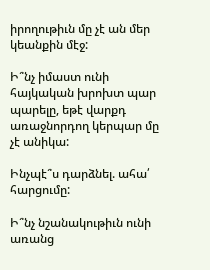իրողութիւն մը չէ ան մեր կեանքին մէջ:

Ի՞նչ իմաստ ունի հայկական խրոխտ պար պարելը, եթէ վարքդ առաջնորդող կերպար մը չէ անիկա:

Ինչպէ՞ս դարձնել. ահա՛ հարցումը:

Ի՞նչ նշանակութիւն ունի առանց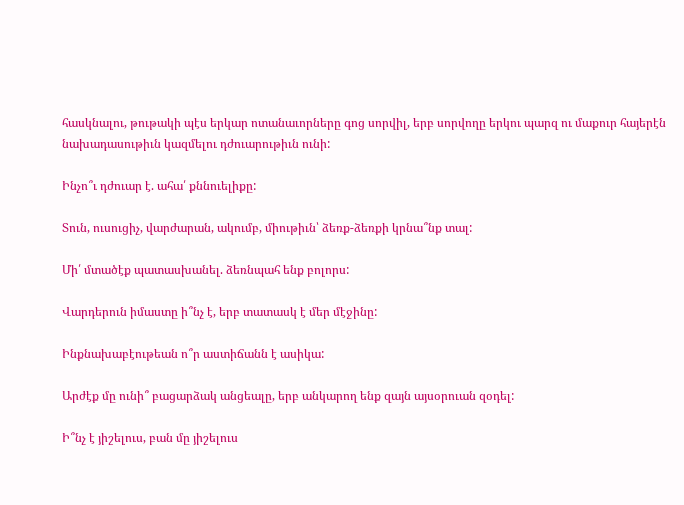հասկնալու, թութակի պէս երկար ոտանաւորները գոց սորվիլ, երբ սորվողը երկու պարզ ու մաքուր հայերէն նախադասութիւն կազմելու դժուարութիւն ունի:

Ինչո՞ւ դժուար է. ահա՛ քննուելիքը:

Տուն, ուսուցիչ, վարժարան, ակումբ, միութիւն՝ ձեռք-ձեռքի կրնա՞նք տալ:

Մի՛ մտածէք պատասխանել. ձեռնպահ ենք բոլորս:

Վարդերուն իմաստը ի՞նչ է, երբ տատասկ է մեր մէջինը:

Ինքնախաբէութեան ո՞ր աստիճանն է ասիկա:

Արժէք մը ունի՞ բացարձակ անցեալը, երբ անկարող ենք զայն այսօրուան զօդել:

Ի՞նչ է յիշելուս, բան մը յիշելուս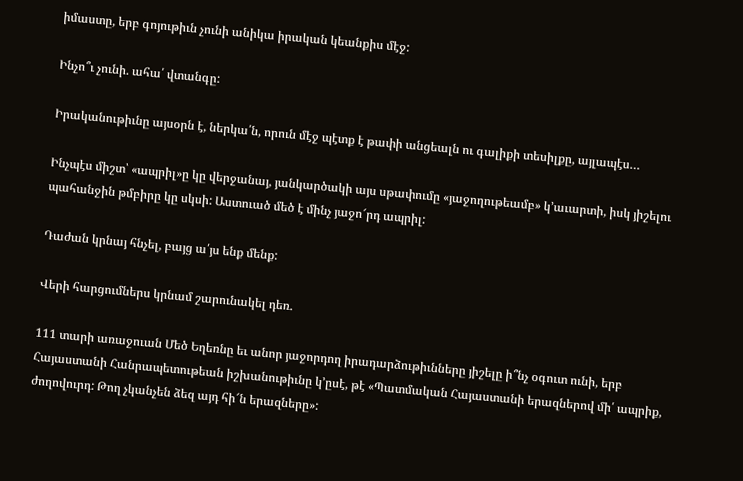իմաստը, երբ գոյութիւն չունի անիկա իրական կեանքիս մէջ:

Ինչո՞ւ չունի. ահա՛ վտանգը:

Իրականութիւնը այսօրն է, ներկա՛ն, որուն մէջ պէտք է թափի անցեալն ու գալիքի տեսիլքը, այլապէս…

Ինչպէս միշտ՝ «ապրիլ»ը կը վերջանայ, յանկարծակի այս սթափումը «յաջողութեամբ» կ՚աւարտի, իսկ յիշելու պահանջին թմբիրը կը սկսի: Աստուած մեծ է մինչ յաջո՜րդ ապրիլ:

Դաժան կրնայ հնչել, բայց ա՛յս ենք մենք:

Վերի հարցումներս կրնամ շարունակել դեռ.

111 տարի առաջուան Մեծ Եղեռնը եւ անոր յաջորդող իրադարձութիւնները յիշելը ի՞նչ օգուտ ունի, երբ Հայաստանի Հանրապետութեան իշխանութիւնը կ՚ըսէ, թէ «Պատմական Հայաստանի երազներով մի՛ ապրիք, ժողովուրդ: Թող չկանչեն ձեզ այդ հի՜ն երազները»: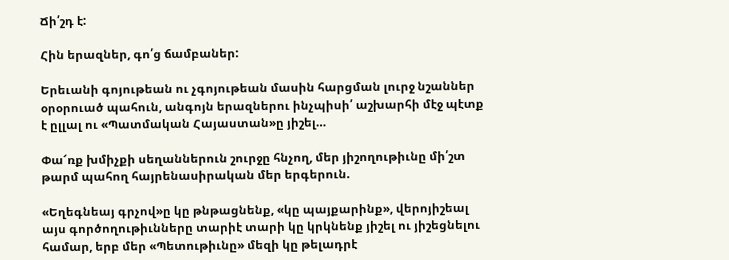Ճի՛շդ է:

Հին երազներ, գո՛ց ճամբաներ:

Երեւանի գոյութեան ու չգոյութեան մասին հարցման լուրջ նշաններ օրօրուած պահուն, անգոյն երազներու ինչպիսի՛ աշխարհի մէջ պէտք է ըլլալ ու «Պատմական Հայաստան»ը յիշել…

Փա՜ռք խմիչքի սեղաններուն շուրջը հնչող, մեր յիշողութիւնը մի՛շտ թարմ պահող հայրենասիրական մեր երգերուն.

«Եղեգնեայ գրչով»ը կը թնթացնենք, «կը պայքարինք», վերոյիշեալ այս գործողութիւնները տարիէ տարի կը կրկնենք յիշել ու յիշեցնելու համար, երբ մեր «Պետութիւնը» մեզի կը թելադրէ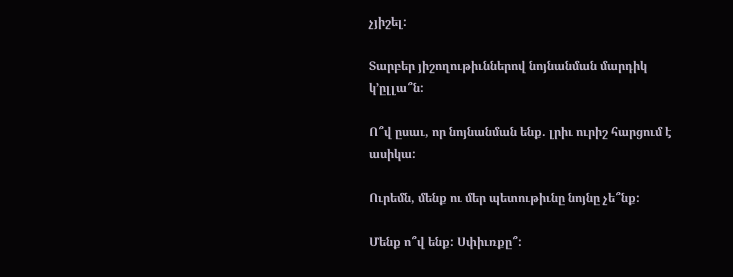չյիշել:

Տարբեր յիշողութիւններով նոյնանման մարդիկ կ՚ըլլա՞ն:

Ո՞վ ըսաւ, որ նոյնանման ենք. լրիւ ուրիշ հարցում է ասիկա:

Ուրեմն, մենք ու մեր պետութիւնը նոյնը չե՞նք:

Մենք ո՞վ ենք: Սփիւռքը՞: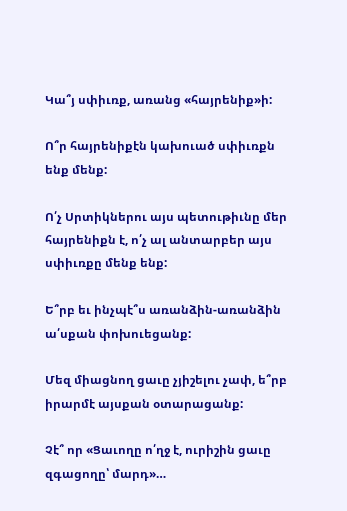Կա՞յ սփիւռք, առանց «հայրենիք»ի:

Ո՞ր հայրենիքէն կախուած սփիւռքն ենք մենք:

Ո՛չ Սրտիկներու այս պետութիւնը մեր հայրենիքն է, ո՛չ ալ անտարբեր այս սփիւռքը մենք ենք:

Ե՞րբ եւ ինչպէ՞ս առանձին-առանձին ա՛սքան փոխուեցանք:

Մեզ միացնող ցաւը չյիշելու չափ, ե՞րբ իրարմէ այսքան օտարացանք:

Չէ՞ որ «Ցաւողը ո՛ղջ է, ուրիշին ցաւը զգացողը՝ մարդ»…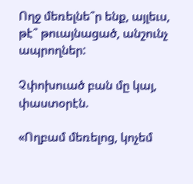Ողջ մեռելնե՞ր ենք, այլեւս, թէ՞ թուայնացած, անշունչ ապրողներ:

Չփոխուած բան մը կայ, փաստօրէն.

«Ողբամ մեռելոց, կոչեմ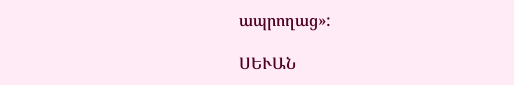ապրողաց»:

ՍԵՒԱՆ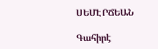ՍԵՄԷՐՃԵԱՆ

Գահիրէ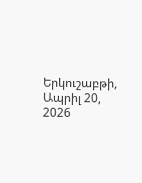Երկուշաբթի, Ապրիլ 20, 2026